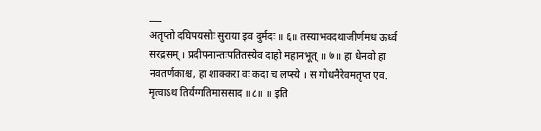___
अतृप्तो दघिपयसोः सुराया इव दुर्मदः ॥ ६॥ तस्याभवदथाजीर्णमध ऊर्ध्व सरद्रसम् । प्रदीपनान्तःपतितस्येव दाहो महानभूत् ॥ ७॥ हा धेनवो हा नवतर्णकाश्च, हा शाक्करा वः कदा च लप्स्ये । स गोधनैरेवमतृप्त एव. मृत्वाऽथ तिर्यग्गतिमाससाद ॥८॥ ॥ इति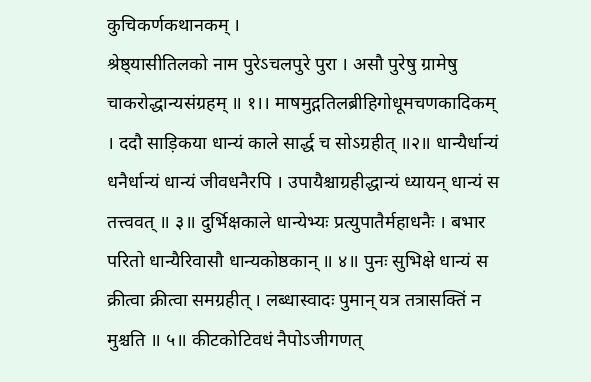कुचिकर्णकथानकम् ।
श्रेष्ठ्यासीतिलको नाम पुरेऽचलपुरे पुरा । असौ पुरेषु ग्रामेषु चाकरोद्धान्यसंग्रहम् ॥ १।। माषमुद्गतिलब्रीहिगोधूमचणकादिकम् । ददौ साड़िकया धान्यं काले सार्द्ध च सोऽग्रहीत् ॥२॥ धान्यैर्धान्यं धनैर्धान्यं धान्यं जीवधनैरपि । उपायैश्चाग्रहीद्धान्यं ध्यायन् धान्यं स तत्त्ववत् ॥ ३॥ दुर्भिक्षकाले धान्येभ्यः प्रत्युपातैर्महाधनैः । बभार परितो धान्यैरिवासौ धान्यकोष्ठकान् ॥ ४॥ पुनः सुभिक्षे धान्यं स क्रीत्वा क्रीत्वा समग्रहीत् । लब्धास्वादः पुमान् यत्र तत्रासक्तिं न मुश्चति ॥ ५॥ कीटकोटिवधं नैपोऽजीगणत्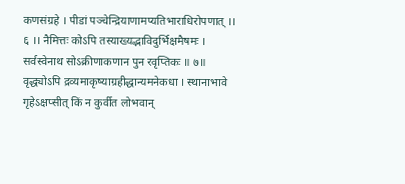कणसंग्रहे । पीडां पञ्चेन्द्रियाणामप्यतिभाराधिरोपणात् ।। ६ ।। नैमित्तः कोऽपि तस्याख्यद्भाविदुर्भिक्षमैषमः । सर्वस्वेनाथ सोऽक्रीणाकणान पुन रवृप्तिकः ॥ ७॥ वृद्ध्योऽपि द्रव्यमाकृष्याग्रहीद्धान्यमनेकधा । स्थानाभावे गृहेऽक्षप्सीत् किं न कुर्वीत लोभवान्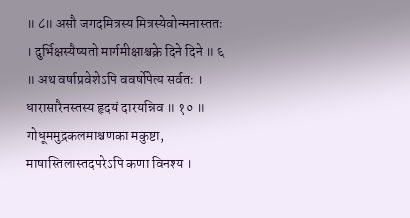॥ ८॥ असौ जगदमित्रस्य मित्रस्येवोन्मनास्ततः । दुर्भिक्षस्यैष्यतो मार्गमीक्षाश्चक्रे दिने दिने ॥ ६ ॥ अथ वर्षाप्रवेशेऽपि ववर्षोपेत्य सर्वतः । धारासारैनस्तस्य हृदयं दारयन्निव ॥ १० ॥ गोधूममुद्रकलमाश्चणका मकुष्टा, माषास्तिलास्तदपरेऽपि कणा विनश्य ।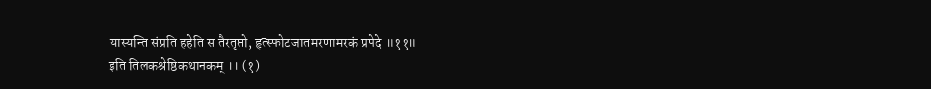यास्यन्ति संप्रति हहेति स तैरतृप्तो, हृत्स्फोटजातमरणामरकं प्रपेदे ॥११॥
इति तिलकश्रेष्ठिकथानकम् ।। (१)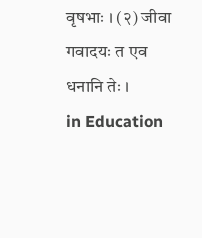वृषभाः । (२) जीवा गवादयः त एव धनानि तेः ।
in Education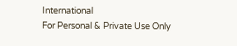International
For Personal & Private Use Only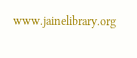www.jainelibrary.org